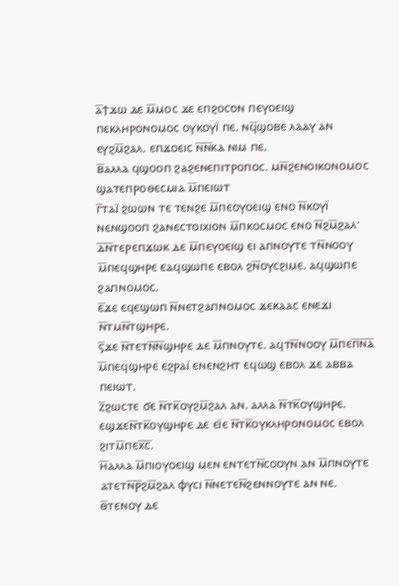ⲁ̅ϯϫⲱ ⲇⲉ ⲙ̅ⲙⲟⲥ ϫⲉ ⲉⲡϩⲟⲥⲟⲛ ⲡⲉⲩⲟⲉⲓϣ ⲡⲉⲕⲗⲏⲣⲟⲛⲟⲙⲟⲥ ⲟⲩⲕⲟⲩⲓ̈ ⲡⲉ. ⲛϥ̅ϣⲟⲃⲉ ⲗⲁⲁⲩ ⲁⲛ ⲉⲩϩⲙ̅ϩⲁⲗ. ⲉⲡϫⲟⲉⲓⲥ ⲛ̅ⲛ̅ⲕⲁ ⲛⲓⲙ ⲡⲉ.
ⲃ̅ⲁⲗⲗⲁ ϥϣⲟⲟⲡ ϩⲁϩⲉⲛⲉⲡⲓⲧⲣⲟⲡⲟⲥ. ⲙⲛ̅ϩⲉⲛⲟⲓⲕⲟⲛⲟⲙⲟⲥ ϣⲁⲧⲉⲡⲣⲟⲑⲉⲥⲙⲓⲁ ⲙ̅ⲡⲉⲓⲱⲧ
ⲅ̅ⲧⲁⲓ̈ ϩⲱⲱⲛ ⲧⲉ ⲧⲉⲛϩⲉ ⲙ̅ⲡⲉⲟⲩⲟⲉⲓϣ ⲉⲛⲟ ⲛ̅ⲕⲟⲩⲓ̈ ⲛⲉⲛϣⲟⲟⲡ ϩⲁⲛⲉⲥⲧⲟⲓⲭⲓⲟⲛ ⲙ̅ⲡⲕⲟⲥⲙⲟⲥ ⲉⲛⲟ ⲛ̅ϩⲙ̅ϩⲁⲗ·
ⲇ̅ⲛ̅ⲧⲉⲣⲉⲡϫⲱⲕ ⲇⲉ ⲙ̅ⲡⲉⲩⲟⲉⲓϣ ⲉⲓ ⲁⲡⲛⲟⲩⲧⲉ ⲧⲛ̅ⲛⲟⲟⲩ ⲙ̅ⲡⲉϥϣⲏⲣⲉ ⲉⲁϥϣⲱⲡⲉ ⲉⲃⲟⲗ ϩⲛ̅ⲟⲩⲥϩⲓⲙⲉ. ⲁϥϣⲱⲡⲉ ϩⲁⲡⲛⲟⲙⲟⲥ.
ⲉ̅ϫⲉ ⲉϥⲉϣⲱⲡ ⲛ̅ⲛⲉⲧϩⲁⲡⲛⲟⲙⲟⲥ ϫⲉⲕⲁⲁⲥ ⲉⲛⲉϫⲓ ⲛ̅ⲧⲙⲛ̅ⲧϣⲏⲣⲉ.
ⲋ̅ϫⲉ ⲛ̅ⲧⲉⲧⲛ̅ⲛ̅ϣⲏⲣⲉ ⲇⲉ ⲙ̅ⲡⲛⲟⲩⲧⲉ. ⲁϥⲧⲛ̅ⲛⲟⲟⲩ ⲙ̅ⲡⲉⲡ̅ⲛ̅ⲁ̅ ⲙ̅ⲡⲉϥϣⲏⲣⲉ ⲉϩⲣⲁⲓ̈ ⲉⲛⲉⲛϩⲏⲧ ⲉϥⲱϣ ⲉⲃⲟⲗ ϫⲉ ⲁⲃⲃⲁ ⲡⲉⲓⲱⲧ.
ⲍ̅ϩⲱⲥⲧⲉ ϭⲉ ⲛ̅ⲧⲕ̅ⲟⲩϩⲙ̅ϩⲁⲗ ⲁⲛ. ⲁⲗⲗⲁ ⲛ̅ⲧⲕ̅ⲟⲩϣⲏⲣⲉ. ⲉϣϫⲉⲛ̅ⲧⲕ̅ⲟⲩϣⲏⲣⲉ ⲇⲉ ⲉⲓ̈ⲉ ⲛ̅ⲧⲕ̅ⲟⲩⲕⲗⲏⲣⲟⲛⲟⲙⲟⲥ ⲉⲃⲟⲗ ϩⲓⲧⲙ̅ⲡⲉⲭ̅ⲥ̅.
ⲏ̅ⲁⲗⲗⲁ ⲙ̅ⲡⲓⲟⲩⲟⲉⲓϣ ⲙⲉⲛ ⲉⲛⲧⲉⲧⲛ̅ⲥⲟⲟⲩⲛ ⲁⲛ ⲙ̅ⲡⲛⲟⲩⲧⲉ ⲁⲧⲉⲧⲛ̅ⲣ̅ϩⲙ̅ϩⲁⲗ ⲫⲩⲥⲓ ⲛ̅ⲛⲉⲧⲉⲛ̅ϩⲉⲛⲛⲟⲩⲧⲉ ⲁⲛ ⲛⲉ.
ⲑ̅ⲧⲉⲛⲟⲩ ⲇⲉ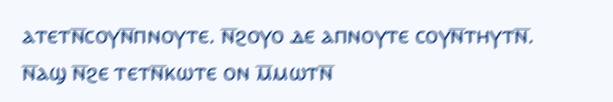ⲁⲧⲉⲧⲛ̅ⲥⲟⲩⲛ̅ⲡⲛⲟⲩⲧⲉ. ⲛ̅ϩⲟⲩⲟ ⲇⲉ ⲁⲡⲛⲟⲩⲧⲉ ⲥⲟⲩⲛ̅ⲧⲏⲩⲧⲛ̅. ⲛ̅ⲁϣ ⲛ̅ϩⲉ ⲧⲉⲧⲛ̅ⲕⲱⲧⲉ ⲟⲛ ⲙ̅ⲙⲱⲧⲛ̅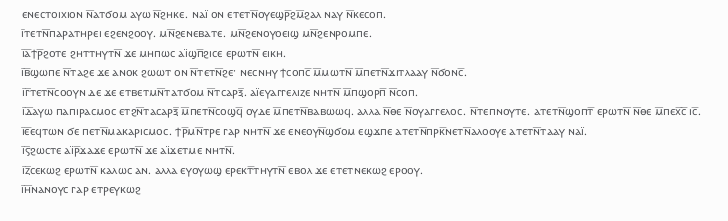ⲉⲛⲉⲥⲧⲟⲓⲭⲓⲟⲛ ⲛ̅ⲁⲧϭⲟⲙ ⲁⲩⲱ ⲛ̅ϩⲏⲕⲉ. ⲛⲁⲓ̈ ⲟⲛ ⲉⲧⲉⲧⲛ̅ⲟⲩⲉϣⲣ̅ϩⲙ̅ϩⲁⲗ ⲛⲁⲩ ⲛ̅ⲕⲉⲥⲟⲡ.
ⲓ̅ⲧⲉⲧⲛ̅ⲡⲁⲣⲁⲧⲏⲣⲉⲓ ⲉϩⲉⲛϩⲟⲟⲩ. ⲙⲛ̅ϩⲉⲛⲉⲃⲁⲧⲉ. ⲙⲛ̅ϩⲉⲛⲟⲩⲟⲉⲓϣ ⲙⲛ̅ϩⲉⲛⲣⲟⲙⲡⲉ.
ⲓ̅ⲁ̅ϯⲣ̅ϩⲟⲧⲉ ϩⲏⲧⲧⲏⲩⲧⲛ̅ ϫⲉ ⲙⲏⲡⲱⲥ ⲁⲓ̈ϣⲡ̅ϩⲓⲥⲉ ⲉⲣⲱⲧⲛ̅ ⲉⲓⲕⲏ.
ⲓ̅ⲃ̅ϣⲱⲡⲉ ⲛ̅ⲧⲁϩⲉ ϫⲉ ⲁⲛⲟⲕ ϩⲱⲱⲧ ⲟⲛ ⲛ̅ⲧⲉⲧⲛ̅ϩⲉ· ⲛⲉⲥⲛⲏⲩ ϯⲥⲟⲡⲥ̅ ⲙ̅ⲙⲱⲧⲛ̅ ⲙ̅ⲡⲉⲧⲛ̅ϫⲓⲧⲗⲁⲁⲩ ⲛ̅ϭⲟⲛⲥ̅.
ⲓ̅ⲅ̅ⲧⲉⲧⲛ̅ⲥⲟⲟⲩⲛ ⲇⲉ ϫⲉ ⲉⲧⲃⲉⲧⲙⲛ̅ⲧⲁⲧϭⲟⲙ ⲛ̅ⲧⲥⲁⲣⲝ̅. ⲁⲓ̈ⲉⲩⲁⲅⲅⲉⲗⲓⲍⲉ ⲛⲏⲧⲛ̅ ⲙ̅ⲡϣⲟⲣⲡ̅ ⲛ̅ⲥⲟⲡ.
ⲓ̅ⲇ̅ⲁⲩⲱ ⲡⲁⲡⲓⲣⲁⲥⲙⲟⲥ ⲉⲧϩⲛ̅ⲧⲁⲥⲁⲣⲝ̅ ⲙ̅ⲡⲉⲧⲛ̅ⲥⲟϣϥ̅ ⲟⲩⲇⲉ ⲙ̅ⲡⲉⲧⲛ̅ⲃⲁⲃⲱⲱϥ. ⲁⲗⲗⲁ ⲛ̅ⲑⲉ ⲛ̅ⲟⲩⲁⲅⲅⲉⲗⲟⲥ. ⲛ̅ⲧⲉⲡⲛⲟⲩⲧⲉ. ⲁⲧⲉⲧⲛ̅ϣⲟⲡⲧ̅ ⲉⲣⲱⲧⲛ̅ ⲛ̅ⲑⲉ ⲙ̅ⲡⲉⲭ̅ⲥ̅ ⲓⲥ̅.
ⲓ̅ⲉ̅ⲉϥⲧⲱⲛ ϭⲉ ⲡⲉⲧⲛ̅ⲙⲁⲕⲁⲣⲓⲥⲙⲟⲥ. ϯⲣ̅ⲙⲛ̅ⲧⲣⲉ ⲅⲁⲣ ⲛⲏⲧⲛ̅ ϫⲉ ⲉⲛⲉⲟⲩⲛ̅ϣϭⲟⲙ ⲉϣϫⲡⲉ ⲁⲧⲉⲧⲛ̅ⲡⲣⲕ̅ⲛⲉⲧⲛ̅ⲁⲗⲟⲟⲩⲉ ⲁⲧⲉⲧⲛ̅ⲧⲁⲁⲩ ⲛⲁⲓ̈.
ⲓ̅ⲋ̅ϩⲱⲥⲧⲉ ⲁⲓ̈ⲣ̅ϫⲁϫⲉ ⲉⲣⲱⲧⲛ̅ ϫⲉ ⲁⲓ̈ϫⲉⲧⲙⲉ ⲛⲏⲧⲛ̅.
ⲓ̅ⲍ̅ⲥⲉⲕⲱϩ ⲉⲣⲱⲧⲛ̅ ⲕⲁⲗⲱⲥ ⲁⲛ. ⲁⲗⲗⲁ ⲉⲩⲟⲩⲱϣ ⲉⲣⲉⲕⲧ̅ⲧⲏⲩⲧⲛ̅ ⲉⲃⲟⲗ ϫⲉ ⲉⲧⲉⲧⲛⲉⲕⲱϩ ⲉⲣⲟⲟⲩ.
ⲓ̅ⲏ̅ⲛⲁⲛⲟⲩⲥ ⲅⲁⲣ ⲉⲧⲣⲉⲩⲕⲱϩ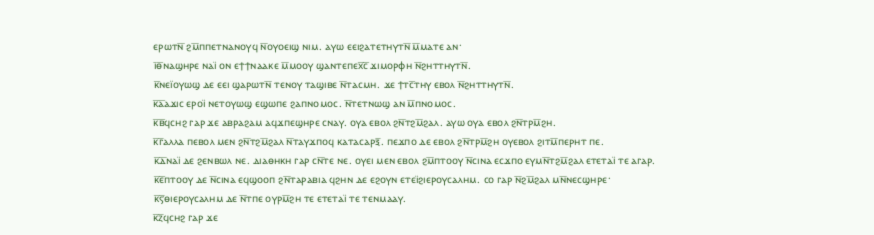ⲉⲣⲱⲧⲛ̅ ϩⲙ̅ⲡⲡⲉⲧⲛⲁⲛⲟⲩϥ ⲛ̅ⲟⲩⲟⲉⲓϣ ⲛⲓⲙ. ⲁⲩⲱ ⲉⲉⲓϩⲁⲧⲉⲧⲏⲩⲧⲛ̅ ⲙ̅ⲙⲁⲧⲉ ⲁⲛ·
ⲓ̅ⲑ̅ⲛⲁϣⲏⲣⲉ ⲛⲁⲓ̈ ⲟⲛ ⲉϯϯⲛⲁⲁⲕⲉ ⲙ̅ⲙⲟⲟⲩ ϣⲁⲛⲧⲉⲡⲉⲭ̅ⲥ̅ ϫⲓⲙⲟⲣⲫⲏ ⲛ̅ϩⲏⲧⲧⲏⲩⲧⲛ̅.
ⲕ̅ⲛⲉⲓ̈ⲟⲩⲱϣ ⲇⲉ ⲉⲉⲓ ϣⲁⲣⲱⲧⲛ̅ ⲧⲉⲛⲟⲩ ⲧⲁϣⲓⲃⲉ ⲛ̅ⲧⲁⲥⲙⲏ. ϫⲉ ϯⲧⲥ̅ⲧⲏⲩ ⲉⲃⲟⲗ ⲛ̅ϩⲏⲧⲧⲏⲩⲧⲛ̅.
ⲕ̅ⲁ̅ⲁϫⲓⲥ ⲉⲣⲟⲓ̈ ⲛⲉⲧⲟⲩⲱϣ ⲉϣⲱⲡⲉ ϩⲁⲡⲛⲟⲙⲟⲥ. ⲛ̅ⲧⲉⲧⲛⲱϣ ⲁⲛ ⲙ̅ⲡⲛⲟⲙⲟⲥ.
ⲕ̅ⲃ̅ϥⲥⲏϩ ⲅⲁⲣ ϫⲉ ⲁⲃⲣⲁϩⲁⲙ ⲁϥϫⲡⲉϣⲏⲣⲉ ⲥⲛⲁⲩ. ⲟⲩⲁ ⲉⲃⲟⲗ ϩⲛ̅ⲧϩⲙ̅ϩⲁⲗ. ⲁⲩⲱ ⲟⲩⲁ ⲉⲃⲟⲗ ϩⲛ̅ⲧⲣⲙ̅ϩⲏ.
ⲕ̅ⲅ̅ⲁⲗⲗⲁ ⲡⲉⲃⲟⲗ ⲙⲉⲛ ϩⲛ̅ⲧϩⲙ̅ϩⲁⲗ ⲛ̅ⲧⲁⲩϫⲡⲟϥ ⲕⲁⲧⲁⲥⲁⲣⲝ̅. ⲡⲉϫⲡⲟ ⲇⲉ ⲉⲃⲟⲗ ϩⲛ̅ⲧⲣⲙ̅ϩⲏ ⲟⲩⲉⲃⲟⲗ ϩⲓⲧⲙ̅ⲡⲉⲣⲏⲧ ⲡⲉ.
ⲕ̅ⲇ̅ⲛⲁⲓ̈ ⲇⲉ ϩⲉⲛⲃⲱⲗ ⲛⲉ. ⲇⲓⲁⲑⲏⲕⲏ ⲅⲁⲣ ⲥⲛ̅ⲧⲉ ⲛⲉ. ⲟⲩⲉⲓ ⲙⲉⲛ ⲉⲃⲟⲗ ϩⲙ̅ⲡⲧⲟⲟⲩ ⲛ̅ⲥⲓⲛⲁ ⲉⲥϫⲡⲟ ⲉⲩⲙⲛ̅ⲧϩⲙ̅ϩⲁⲗ ⲉⲧⲉⲧⲁⲓ̈ ⲧⲉ ⲁⲅⲁⲣ.
ⲕ̅ⲉ̅ⲡⲧⲟⲟⲩ ⲇⲉ ⲛ̅ⲥⲓⲛⲁ ⲉϥϣⲟⲟⲡ ϩⲛ̅ⲧⲁⲣⲁⲃⲓⲁ ϥϩⲏⲛ ⲇⲉ ⲉϩⲟⲩⲛ ⲉⲧⲉⲓ̈ϩⲓⲉⲣⲟⲩⲥⲁⲗⲏⲙ. ⲥⲟ ⲅⲁⲣ ⲛ̅ϩⲙ̅ϩⲁⲗ ⲙⲛ̅ⲛⲉⲥϣⲏⲣⲉ·
ⲕ̅ⲋ̅ⲑⲓⲉⲣⲟⲩⲥⲁⲗⲏⲙ ⲇⲉ ⲛ̅ⲧⲡⲉ ⲟⲩⲣⲙ̅ϩⲏ ⲧⲉ ⲉⲧⲉⲧⲁⲓ̈ ⲧⲉ ⲧⲉⲛⲙⲁⲁⲩ.
ⲕ̅ⲍ̅ϥⲥⲏϩ ⲅⲁⲣ ϫⲉ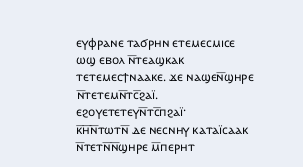ⲉⲩⲫⲣⲁⲛⲉ ⲧⲁϭⲣⲏⲛ ⲉⲧⲉⲙⲉⲥⲙⲓⲥⲉ ⲱϣ ⲉⲃⲟⲗ ⲛ̅ⲧⲉⲁϣⲕⲁⲕ ⲧⲉⲧⲉⲙⲉⲥϯⲛⲁⲁⲕⲉ. ϫⲉ ⲛⲁϣⲉⲛ̅ϣⲏⲣⲉ ⲛ̅ⲧⲉⲧⲉⲙⲛ̅ⲧⲥ̅ϩⲁⲓ̈. ⲉϩⲟⲩⲉⲧⲉⲧⲉⲩⲛ̅ⲧⲥ̅ⲡϩⲁⲓ̈·
ⲕ̅ⲏ̅ⲛ̅ⲧⲱⲧⲛ̅ ⲇⲉ ⲛⲉⲥⲛⲏⲩ ⲕⲁⲧⲁⲓ̈ⲥⲁⲁⲕ ⲛ̅ⲧⲉⲧⲛ̅ⲛ̅ϣⲏⲣⲉ ⲙ̅ⲡⲉⲣⲏⲧ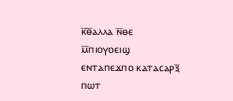ⲕ̅ⲑ̅ⲁⲗⲗⲁ ⲛ̅ⲑⲉ ⲙ̅ⲡⲓⲟⲩⲟⲉⲓϣ ⲉⲛⲧⲁⲡⲉϫⲡⲟ ⲕⲁⲧⲁⲥⲁⲣⲝ̅ ⲡⲱⲧ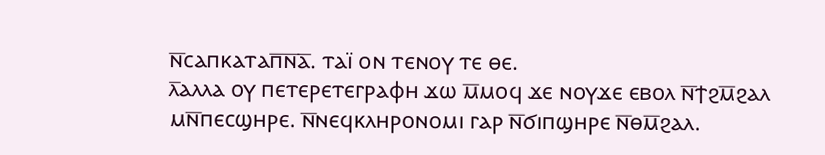ⲛ̅ⲥⲁⲡⲕⲁⲧⲁⲡ̅ⲛ̅ⲁ̅. ⲧⲁⲓ̈ ⲟⲛ ⲧⲉⲛⲟⲩ ⲧⲉ ⲑⲉ.
ⲗ̅ⲁⲗⲗⲁ ⲟⲩ ⲡⲉⲧⲉⲣⲉⲧⲉⲅⲣⲁⲫⲏ ϫⲱ ⲙ̅ⲙⲟϥ ϫⲉ ⲛⲟⲩϫⲉ ⲉⲃⲟⲗ ⲛ̅ϯϩⲙ̅ϩⲁⲗ ⲙⲛ̅ⲡⲉⲥϣⲏⲣⲉ. ⲛ̅ⲛⲉϥⲕⲗⲏⲣⲟⲛⲟⲙⲓ ⲅⲁⲣ ⲛ̅ϭⲓⲡϣⲏⲣⲉ ⲛ̅ⲑⲙ̅ϩⲁⲗ.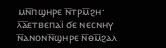ⲙⲛ̅ⲡϣⲏⲣⲉ ⲛ̅ⲧⲣⲙ̅ϩⲏ·
ⲗ̅ⲁ̅ⲉⲧⲃⲉⲡⲁⲓ̈ ϭⲉ ⲛⲉⲥⲛⲏⲩ ⲛ̅ⲁⲛⲟⲛⲛ̅ϣⲏⲣⲉ ⲛ̅ⲑⲙ̅ϩⲁⲗ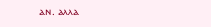ⲁⲛ. ⲁⲗⲗⲁ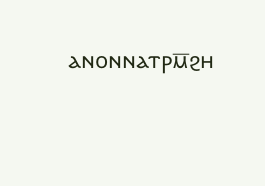ⲁⲛⲟⲛⲛⲁⲧⲣⲙ̅ϩⲏ